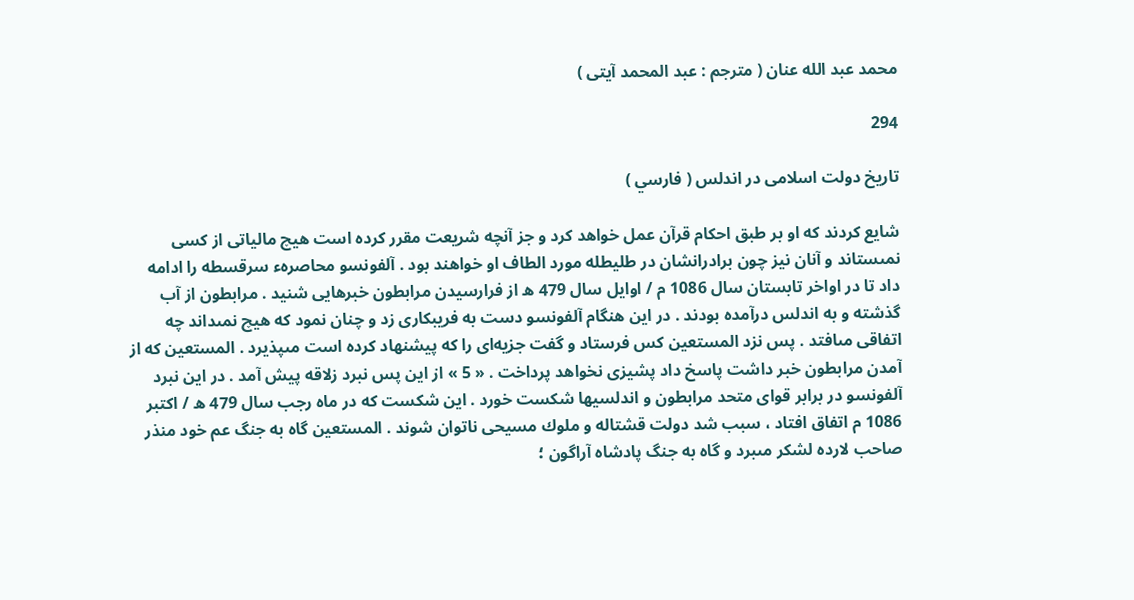محمد عبد الله عنان ( مترجم : عبد المحمد آيتى )

294

تاريخ دولت اسلامى در اندلس ( فارسي )

شايع كردند كه او بر طبق احكام قرآن عمل خواهد كرد و جز آنچه شريعت مقرر كرده است هيچ مالياتى از كسى نمىستاند و آنان نيز چون برادرانشان در طليطله مورد الطاف او خواهند بود . آلفونسو محاصرهء سرقسطه را ادامه داد تا در اواخر تابستان سال 1086 م / اوايل سال 479 ه از فرارسيدن مرابطون خبرهايى شنيد . مرابطون از آب گذشته و به اندلس درآمده بودند . در اين هنگام آلفونسو دست به فريبكارى زد و چنان نمود كه هيچ نمىداند چه اتفاقى مىافتد . پس نزد المستعين كس فرستاد و گفت جزيه‌اى را كه پيشنهاد كرده است مىپذيرد . المستعين كه از آمدن مرابطون خبر داشت پاسخ داد پشيزى نخواهد پرداخت . « 5 » از اين پس نبرد زلاقه پيش آمد . در اين نبرد آلفونسو در برابر قواى متحد مرابطون و اندلسيها شكست خورد . اين شكست كه در ماه رجب سال 479 ه / اكتبر 1086 م اتفاق افتاد ، سبب شد دولت قشتاله و ملوك مسيحى ناتوان شوند . المستعين گاه به جنگ عم خود منذر صاحب لارده لشكر مىبرد و گاه به جنگ پادشاه آراگون ؛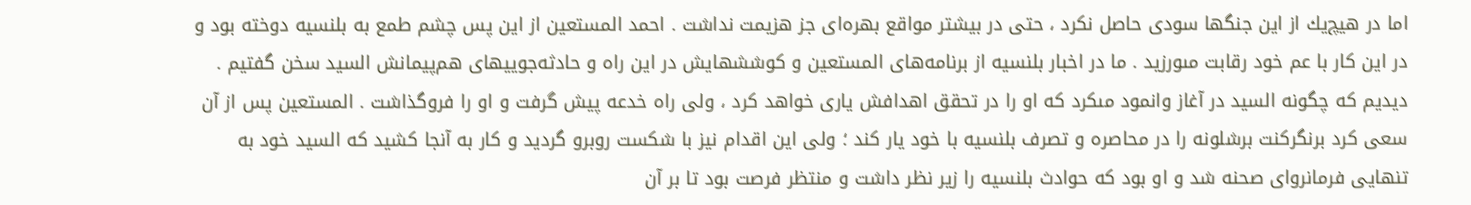اما در هيچ‌يك از اين جنگها سودى حاصل نكرد ، حتى در بيشتر مواقع بهره‌اى جز هزيمت نداشت . احمد المستعين از اين پس چشم طمع به بلنسيه دوخته بود و در اين كار با عم خود رقابت مىورزيد . ما در اخبار بلنسيه از برنامه‌هاى المستعين و كوششهايش در اين راه و حادثه‌جوييهاى هم‌پيمانش السيد سخن گفتيم . ديديم كه چگونه السيد در آغاز وانمود مىكرد كه او را در تحقق اهدافش يارى خواهد كرد ، ولى راه خدعه پيش گرفت و او را فروگذاشت . المستعين پس از آن سعى كرد برنگركنت برشلونه را در محاصره و تصرف بلنسيه با خود يار كند ؛ ولى اين اقدام نيز با شكست روبرو گرديد و كار به آنجا كشيد كه السيد خود به تنهايى فرمانرواى صحنه شد و او بود كه حوادث بلنسيه را زير نظر داشت و منتظر فرصت بود تا بر آن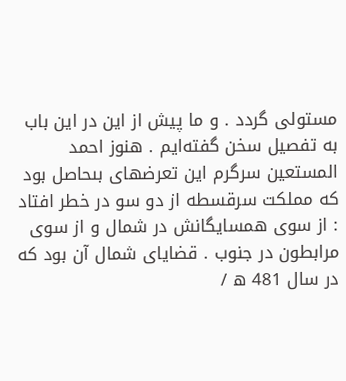مستولى گردد . و ما پيش از اين در اين باب به تفصيل سخن گفته‌ايم . هنوز احمد المستعين سرگرم اين تعرضهاى بىحاصل بود كه مملكت سرقسطه از دو سو در خطر افتاد : از سوى همسايگانش در شمال و از سوى مرابطون در جنوب . قضاياى شمال آن بود كه در سال 481 ه /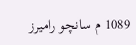1089 م سانچو راميرز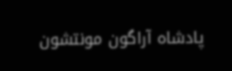پادشاه آراگون مونتشون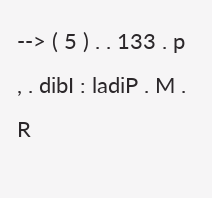--> ( 5 ) . . 133 . p , . dibI : ladiP . M . R